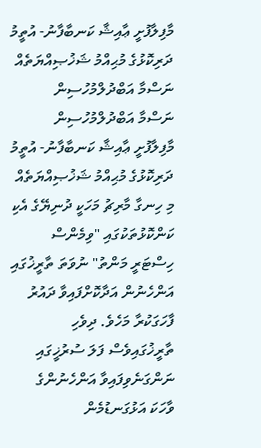މާފިލާފުށީ ޢާއިޝާ ކަނބާފާނު- އުތީމު ދަރިކޮޅުގެ މުޙިއްމު ޝަޚުޞިއްޔަތެއް
ނަސްމާ އަބްދުލްމުހުސިން
ނަސްމާ އަބްދުލްމުހުސިން
މާފިލާފުށީ ޢާއިޝާ ކަނބާފާނު- އުތީމު ދަރިކޮޅުގެ މުޙިއްމު ޝަޚުޞިއްޔަތެއް
މި ހިނގާ މާރިޗު މަހަކީ ދުނިޔޭގެ އެކި ކަންކޮޅުތަކުގައި "ވިމެންސް ހިސްޓަރީ މަންތު" ނުވަތަ ތާރީޚުގައި އަންހެނުން އަދާކޮށްފައިވާ ދައުރު ފާހަގަކުރާ މަހެވެ. ދިވެހި ތާރީޚުގައިވެސް ފަލަ ސުރުޚީގައި ނަންގަނެވިފައިވާ އަންހެނުންގެ ވާހަކަ އަޅުގަނޑުމެން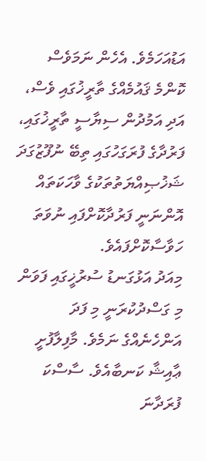އަޑުއަހަމެވެ. އެހެން ނަމަވެސް ކޮންމެ ޤައުމެއްގެ ތާރީޚުގައި ވެސް، އަދި އަމުދުން ސިޔާސީ ތާރީޚުގައި، ފަރުދާގެ ފުރަގަހުގައި ތިބޭ ނުފޫޒުގަދަ ޝަޚުޞިއްޔަތުތަކުގެ ވާހަކަތައް އޮންނަނީ ފަރުދާކޮށްފައި ނުވަތަ ހަވާސާކޮށްފައެވެ.
މިއަދު އަޅުގަނޑު ސުރުޚީގައި ފަވަން މި ގަސްދުކުރަނީ މި ފަދަ އަންހެނެއްގެ ނަމެވެ. މާފިލާފުށީ ޢާއިޝާ ކަނބާއެވެ. ސާސްކަ ފުރަދާނަ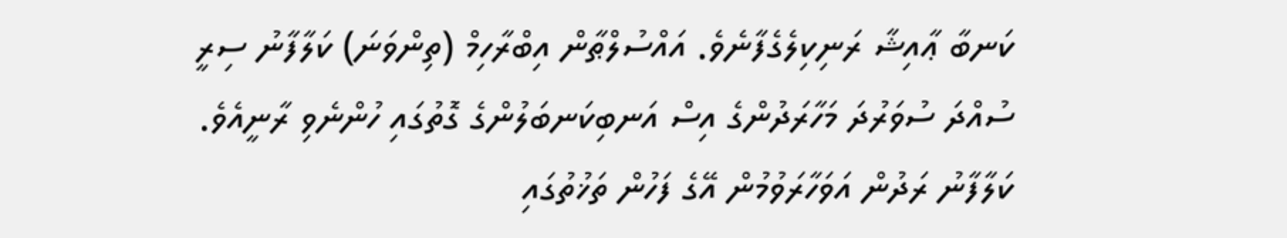ކަނބާ ޢާއިޝާ ރަނިކިލެގެފާނެވެ. އައްސުލްޠާން އިބްރާހިމް (ތިންވަނަ) ކަލާފާނު ސިރީ ސުއްދަ ސުވަރުދަ މަހާރަދުންގެ އިސް އަނބިކަނބަލުންގެ ގޮތުގައި ހުންނެވި ރާނީއެވެ. ކަލާފާނު ރަދުން އަވަހާރަވުމުން އޭގެ ފަހުން ތަޚުތުގައި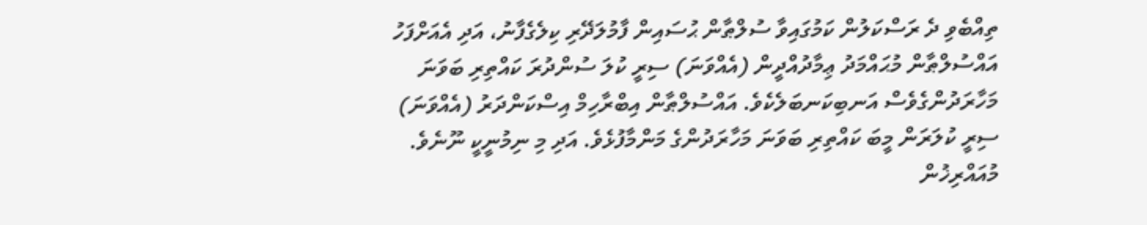ތިއްބެވި ދެ ރަސްކަލުން ކަމުގައިވާ ސުލްޠާން ޙުސައިން ފާމުލަދޭރި ކިލެގެފާނު، އަދި އެއަށްފަހު އައްސުލްޠާން މުޙައްމަދު ޢިމާދުއްދީން (އެއްވަނަ) ސިރީ ކުލަ ސުންދުރަ ކައްތިރި ބަވަނަ މަހާރަދުންގެވެސް އަނބިކަނބަލެކެވެ. އައްސުލްޠާން އިބްރާހިމް އިސްކަންދަރު (އެއްވަނަ) ސިރީ ކުލަރަން މީބަ ކައްތިރި ބަވަނަ މަހާރަދުންގެ މަންމާފުޅެވެ. އަދި މި ނިމުނީކީ ނޫނެވެ. މުއައްރިޚުން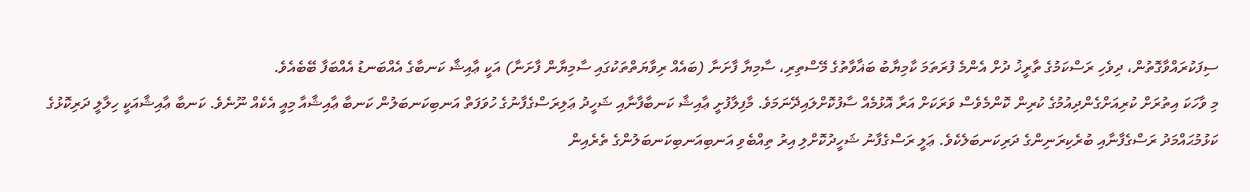ސިފަކުރައްވާގޮތުން، ދިވެހި ރަސްކަމުގެ ތާރީޚު ދުށް އެންމެ ފުރަތަމަ ކާމިޔާބު ބަޣާވާތުގެ މޭސްތިރި، ސާމިޔާ ފާށަނާ (ބައެއް ރިވާޔަތްތަކުގައި ސާމިޔާން ފާށަނާ) އަކީ ޢާއިޝާ ކަނބާގެ އެއްބަނޑު އެއްބަފާ ބޭބެއެވެ.
މި ވާހަކަ އިތުރަށް ކުރިއަށްގެންދިއުމުގެ ކުރިން ކޮންމެވެސް ވަރަކަށް އަރާ އޮޅުމެއް ސާފުކޮށްލައިދޭނަމަވެ. މާފިލާފުށީ ޢާއިޝާ ކަނބާފާނާއި ޝަހީދު ޢަލިރަސްގެފާނުގެ ހުވަފަތް އަނބިކަނބަލުން ކަނބާ ޢާއިޝާއާ މިއީ އެކެއް ނޫނެވެ. ކަނބާ ޢާއިޝާއަކީ ހިލާލީ ދަރިކޮޅުގެ ކަޅުމުޙައްމަދު ރަސްގެފާނާއި ބުރެކިރަނިންގެ ދަރިކަނބަލެކެވެ. ޢަލީ ރަސްގެފާނު ޝަހީދުކޮށްލި އިރު ތިއްބެވި އަނބިއަނބިކަނބަލުންގެ ތެރެއިން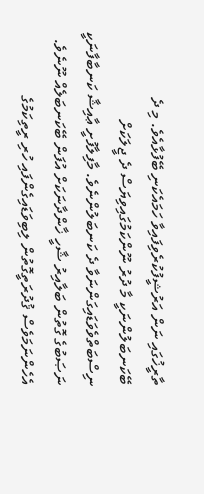ތާރީޚުގައި ނަން އަރުޝީފުކުރެވިފައިވާ ހަމައެކަނި ބޭފުޅާއެވެ. މި ދެ ބޭކަނބަލުންނަކީ މާ ދުރު ނޫންކަމުގައިވިޔަސް ދެ ޖީލަކަށް ނިސްބަތްވެވަޑައިގަންނަވާ ދެ ކަނބަލުންނެވެ. މާފިލާފުށީ ޢާއިޝާ ކަނބާފާނަކީ ނަޞަބުގެ ގޮތުން ބަލާއިރު ޝާހީ ޚާންދާނަކަށް އުފަން ބޭކަނބަލެއް ނޫނެވެ. އެހެންނަމަވެސް ޤުދުރަތީގޮތުން ލިބިވަޑައިގެންފައި ހުރި ރީތިކަމުގެ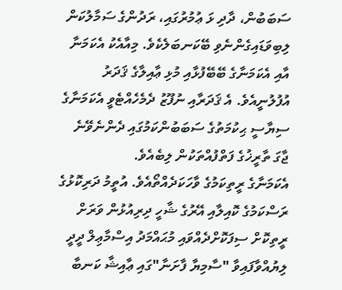ސަބަބުން، ދާދި ޅަ ޢުމުރުގައި، ރަދުންގެ ސަމާލުކަން ލިބިވަޑައިގެންނެވި ބޭކަނބަލެކެވެ. މިއާއެކު އެކަމަނާ އާއި އެކަމަނާގެ ބޭބޭފުޅާއި މުޅި ޢާއިލާގެ ޤަދަރު އުފުލުނީއެވެ. އެ ޤަދަރާއި ނުފޫޒު ދެމެހެއްޓެވީ އެކަމަނާގެ ސިޔާސީ ޙިކުމަތުގެ ސަބަބުންކަމުގައި ދެންނެވޭނެ ޖާގަ ތާރީޚުގެ ފަތްފުއްތަކުން ލިބެއެވެ.
އެކަމަނާގެ ރީތިކަމުގެ ވާހަކަދެއްތޯއެވެ. އުތީމު ދަރިކޮޅުގެ ރަސްކަމުގެ ކޮއިލާއި އޭރުގެ ޝާހީ ދިރިއުޅުން ވަރަށް ރީތިކޮށް ސިފަކޮށްދެއްވައި މުޙައްމަދު އިސްމާޢިލް ދީދީ ލިޔުއްވާފައިވާ "ސާމިޔާ ފާށަނާ"ގައި ޢާއިޝާ ކަނބާ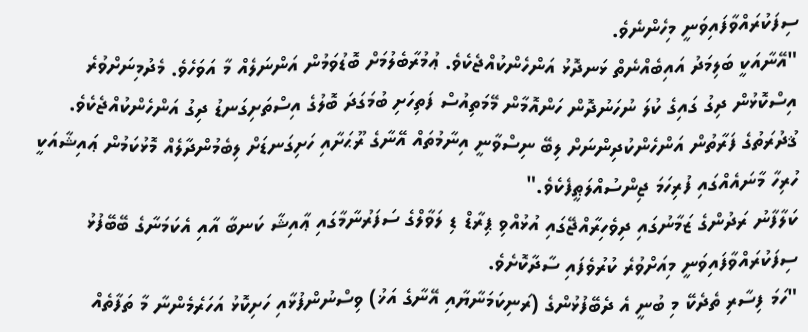ސިފަކުރައްވާފައިވަނީ މިހެންނެވެ.
"އޭނާއަކީ ބަލިމަދު އައިބެއްނެތް ޅަނދޮޅު އަންހެންކުއްޖެކެވެ. ޢުމުރާބެލުމަށް ބޮޑުވަމުން އަންނަލެއް މާ އަވަހެވެ. މެދުމިނަށްވުރެ އިސްކޮޅުން ދިގު ގައިގެ ކުލަ ނުހަނުދޮން ހަންއޮމާން މޭމަތިއުސް ފަތިހަށި ބުމަގަދަ ބޮލުގެ އިސްތަށިގަނޑު ދިގު އަންހެންކުއްޖެކެވެ. ޤުދުރަތުގެ ފަރާތުން އަންހެންކުދިންނަށް ލިބޭ ނިސްވާނީ އިނާމުތައް އޭނާގެ ރޫޙަށާއި ހަށިގަނޑަށް ލިބެމުންދާލެއް މޮޅުކަމުން ޢައިޝާއަކީ ހުރިހާ މާނައެއްގައި ފުރިހަމަ ޖިންސުއްލަޠީފެކެވެ."
ކަލާފާނު ރަދުންގެ ޒަމާނުގައި ދިވެހިރާއްޖޭގައި އުޅުއްވި ޕިރާޑް ޑި ލަވާލްގެ ސަފަރުނާމާގައި ޢާއިޝާ ކަނބާ އާއި އެކަމަނާގެ ބޭބޭފުޅު ސިފަކުރައްވާފައިވަނީ މިއަށްވުރެ ކުރުވެފައި ސާދާކޮށެވެ.
"ހަމަ ފިސާރި ތެދެކޭ މި ބުނީ އެ ދެބޭފުޅުންގެ (ރަނިކަމަނާޔާއި އޭނާގެ އަޚު) ވިސްނުންފުޅާއި ހަށިކޮޅު އަހަރެމެންނާ މާ ތަފާތެއް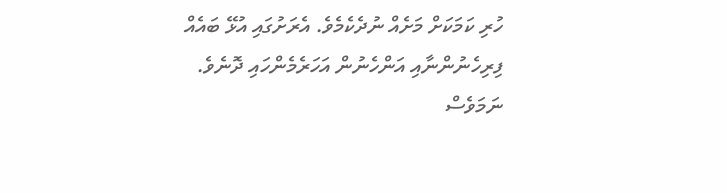ހުރި ކަމަކަށް މަށެއް ނުދެކެމެވެ. އެރަށުގައި އުޅޭ ބައެއް ފިރިހެނުންނާއި އަންހެނުން އަހަރެމެންހައި ދޮނެވެ. ނަމަވެސް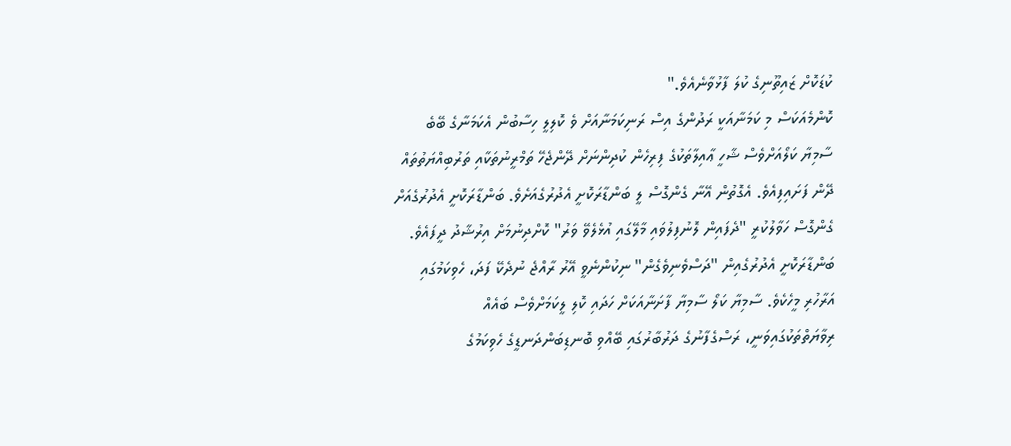ކުޑަކޮށް ޒައިތޫނިގެ ކުލަ ފާޅުވާނެއެވެ."
ކޮންމެއަކަސް މި ކަމަނާއަކީ ރަދުންގެ އިސް ރަނިކަމަނާއަށް ވެ ކޮލިލީ ހިސާބުން އެކަމަނާގެ ބޭބެ ސާމިޔާ ކަލޯއަށްވެސް ޝާހީ ޢާއިލާތަކުގެ ފިރިހެން ކުދިންނަށް ދޭންޖެހޭ ތަމްރީނުތަކާއި ތަރުބިއްޔަތުތައް ދޭން ފަށައިފިއެވެ. އެގޮތުން އޭނާ ގެންގޮސް ލީ ބަންޑާރަކޮށީ އެދުރުގެއަށެވެ. ބަންޑާރަކޮށީ އެދުރުގެއަށް ގެންގޮސް ހަވާލުކުރީ "ދެފައިން ލޮނުފިލުވައި މާލޭގައި އުޅެލެވޭ ވަރު" ކޮށްދިނުމަށް އިރުޝާދު ދީފައެވެ. ބަންޑާރަކޮށީ އެދުރުގެއިން "ދަސްވެނިވެގެން" ނިކުންނެވީ އޭރު ރާއްޖެ ނުދެކޭ ފަދަ، ހެވިކަމުގައި އަރާހުރި މީހެކެވެ. ސާމިޔާ ކަލޯ ސާމިޔާ ފާށަނާއަކަށް ހަދައި ކޮލި ލީކަމަށްވެސް ބައެއް ރިވާޔަތްތަކުގައިވަނީ، ރަސްގެފާނުގެ ދަރުބާރުގައި ބޭއްވި ބޮނޑިބަންދަނޑީގެ ހެވިކަމުގެ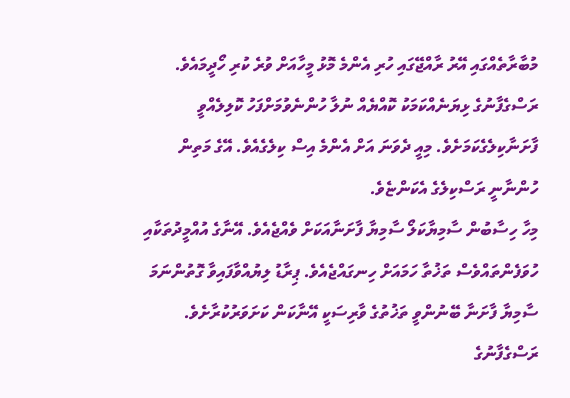މުބާރާތެއްގައި އޭރު ރާއްޖޭގައި ހުރި އެންމެ މޮޅު މީހާއަށް ވުރެ ކުރި ހޯދީމައެވެ. ރަސްގެފާނުގެ ޅިޔަނެއްކަމަކު ކޮއްޔެއް ނުލާ ހުންނެވުމަށްފަހު ކޮލިލެއްވީ ފާށަނާކިލެގެކަމަށެވެ. މިއީ ދެވަނަ އަށް އެންމެ އިސް ކިލެގެއެވެ. އޭގެ މަތިން ހުންނާނީ ރަސްކިލެގެ އެކަންޏެވެ.
މިހާ ހިސާބުން ސާމިޔާކަލޯ ސާމިޔާ ފާށަނާއަކަށް ވެއްޖެއެވެ. އޭނާގެ އުއްމީދުތަކާއި ހުވަފެންތައްވެސް ތަޚުތާ ހަމައަށް ހިނގައްޖެއެވެ. ޕިރާޑު ލިޔުއްވާފައިވާ ގޮތުންނަމަ ސާމިޔާ ފާށަނާ ބޭނުންވީ ތަޚުތުގެ ވާރިސަކީ އޭނާކަން ކަށަވަރުކުރާށެވެ. ރަސްގެފާނުގެ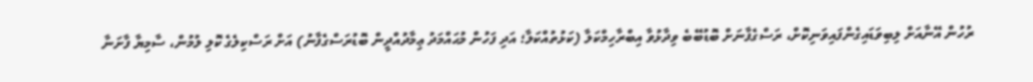ރުހުން އޭނާއަށް ލިބިވަޑައިގެންފައިވަނިކޮށް، ރަސްގެފާނަށް ބޮޑުބޭބެ ވިދާޅުވާ އިބްރާހިމްކަލާ (ކަޅުތުއްކަލާ؛ އަދި ފަހުން މުޙައްމަދު ޢިމާދުއްދީން ބޮޑުރަސްގެފާނު) އަށް ރަސްކިލެގެ ކޮލި ލުމުން، ސާމިޔާ ފާށަނާ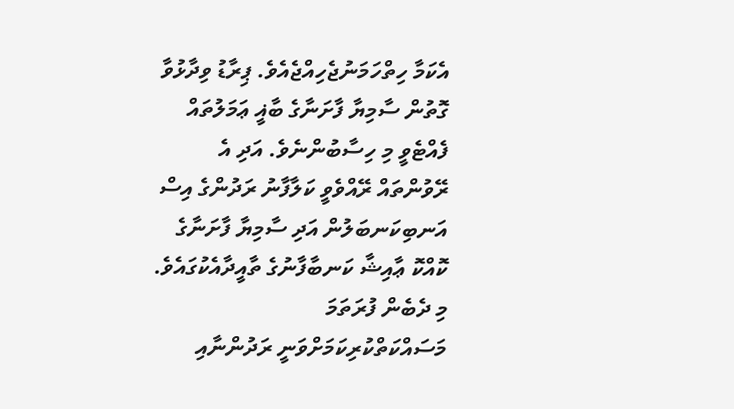އެކަމާ ހިތްހަމަނުޖެހިއްޖެއެވެ. ޕިރާޑު ވިދާޅުވާ ގޮތުން ސާމިޔާ ފާށަނާގެ ބާޣީ ޢަމަލުތައް ފެއްޓެވީ މި ހިސާބުންނެވެ. އަދި އެ ރޭވުންތައް ރޭއްވެވީ ކަލާފާނު ރަދުންގެ އިސް އަނބިކަނބަލުން އަދި ސާމިޔާ ފާށަނާގެ ކޮއްކޮ ޢާއިޝާ ކަނބާފާނުގެ ތާއީދާއެކުގައެވެ. މި ދެބެން ފުރަތަމަ މަސައްކަތްކުރިކަމަށްވަނީ ރަދުންނާއި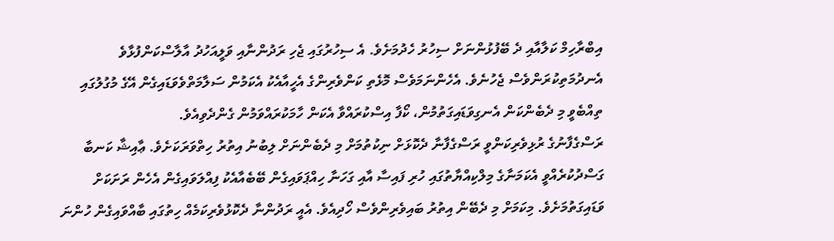އިބްރާހިމް ކަލާއާއި ދެ ބޭފުޅުންނަށް ސިހުރު ހެދުމަށެވެ. އެ ސިހުރުގައި ޖެހި ރަދުންނާއި ވަލީއަހުދު އާލާސްކަންފުޅާވެ އެނދުމަތިކުރަންވެސް ޖެހުނެވެ. އެހެންނަމަވެސް މޮޅެތި ކަންވެރިންގެ އެހީއާއެކު އެކަމުން ސަލާމަތްވެވަޑައިގެން އޭގެ މުގުލުގައި ތިއްބެވީ މި ދެބެންކަން އެނގިވަޑައިގަތުމުން، ކޯފާ އިސްކުރައްވާ އެކަން ހާމަކުރައްވަމުން ގެންދެވިއެވެ.
ރަސްގެފާނުގެ ރުޅިވެރިކަންވީ ރަސްގެފާނާ ދެކޮޅަށް ނިކުތުމަށް މި ދެބެންނަށް ލިބުނު އިތުރު ހިތްވަރަކަށެވެ. ޢާއިޝާ ކަނބާ ގަސްދުކުރެއްވީ އެކަމަނާގެ މިލްކިއްޔާތުގައި ހުރި ފައިސާ އާއި ގަހަނާ ހިއްޕަވައިގެން ބޭބެއާއެކު ފިއްލަވައިގެން އެހެން ރަށަކަށް ވަޑައިގަތުމަށެވެ. މިކަމަށް މި ދެބޭން އިތުރު ބައިވެރިންވެސް ހޯދިއެވެ. އެއީ ރަދުންނާ ދެކޮޅުވެރިކަމެއް ހިތުގައި ބާއްވައިގެން ހުންނަ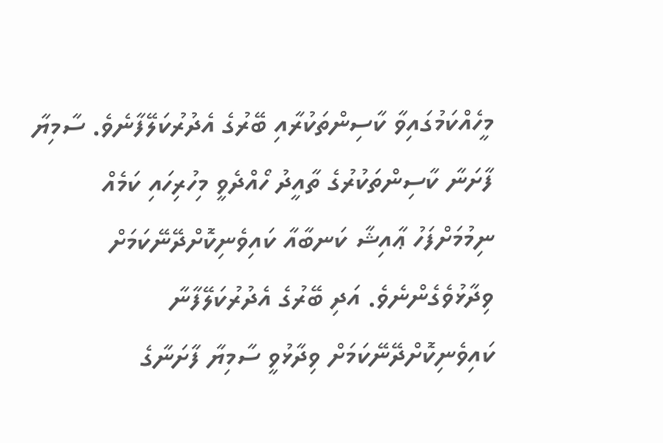މީހެއްކަމުގައިވާ ކާސިންތަކުރާއި ބޭރުގެ އެދުރުކަލޭފާނެވެ. ސާމިޔާ ފާށަނާ ކާސިންތަކުރުގެ ތާއީދު ހޯއްދެވީ މިހުރިހައި ކަމެއް ނިމުމަށްފަހު ޢާއިޝާ ކަނބާއާ ކައިވެނިކޮށްދޭނޭކަމަށް ވިދާޅުވެގެންނެވެ. އަދި ބޭރުގެ އެދުރުކަލޭފާނާ ކައިވެނިކޮށްދޭނޭކަމަށް ވިދާޅުވީ ސާމިޔާ ފާށަނާގެ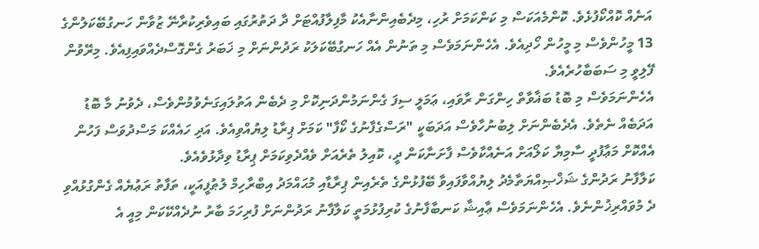އަނެއް ކޮއްކޯފުޅެވެ. ކޮންމެއަކަސް މި ކަންކަމަށް ރުހި، މިދެބެއިންނާއެކު މާފިލާފުއްޓަށް ދާ ދަތުރުގައި ބައިވެރިކުރާނޭ ޒުވާން ހަނގުބޭކަލުންގެ 13 މީހުންވެސް މި މީހުން ހޯދިއެވެ. އެހެންނަމަވެސް މި ތަނުން އެއް ހަނގުބޭކަލަކު ރަދުންނަށް މި ޚަބަރު ގެންގޮސްދެއްވައިފިއެވެ. މިރޭވުން ފޭލިވީ މި ސަބަބާހުރެއެވެ.
އެހެންނަމަވެސް މި ބޮޑު ބަޣާވާތް ހިންގަން ރާވައި، ޢަމަލީ ސިފަ ގެންނަމުންދަނިކޮށް މި ދެބެން އަތުލައިގަނެވުމުންވެސް، ދެވުނު މާ ބޮޑު އަދަބެއް ނެތެވެ. އެދެބެންނަށް ލިބުނުހާވެސް އަދަބަކީ "ރަސްގެފާނުގެ ކޯފާ" ކަމަށް ޕިރާޑު ލިޔުއްވިއެވެ. އަދި ހައެއްކަ މަސްދުވަސް ފަހުން އެއްކޮށް މަޢާފުދީ ސާމިޔާ ކަލޯއަށް އަނެއްކާވެސް ފާށަނާކަން ދީ، ކޮއިލު ތެރެއަށް ވެއްދެވިކަމަށް ޕިރާޑު ވިދާޅުވެއެވެ.
ކަލާފާނު ރަދުންގެ ޝަޚްޞިއްޔަތާމެދު ލިޔުއްވާފައިވާ ބޭފުޅުންގެ ތެރެއިން ޕިރާޑާއި މުޙައްމަދު އިބްރާހިމް ލުޠުފީއަކީ، ތަފާތު ރަޢުޔެއް ގެންގުޅުއްވި ދެ މުވައްރިޚުންނެވެ. އެހެންނަމަވެސް ޢާއިޝާ ކަނބާފާނުގެ ކުރިފުޅުމަތީ ކަލާފާނު ރަދުންނަށް ފުރިހަމަ ބާރު ނުދެއްކޭކަން މިއީ އެ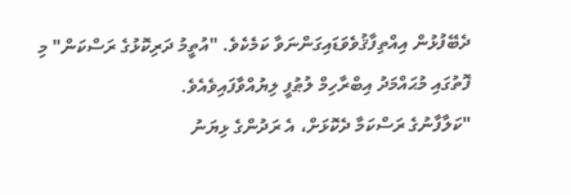ދެބޭފުޅުން އިއްތިފާޤުވެވަޑައިގަންނަވާ ކަމެކެވެ. "އުތީމު ދަރިކޮޅުގެ ރަސްކަން" މި ފޮތުގައި މުޙައްމަދު އިބްރާހިމް ލުޠުފީ ލިޔުއްވާފައިވެއެވެ.
"ކަލާފާނުގެ ރަސްކަމާ ދެކޮޅަށް، އެ ރަދުންގެ ޅިޔަނު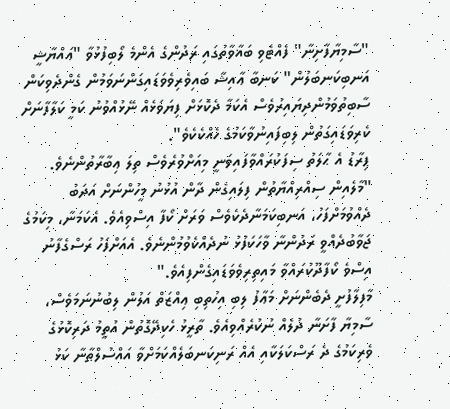"ސާމިޔާފާށިނާ" ފެއްޓެވި ބަޣާވާތުގައި ރަދުންގެ އެންމެ ލޯބިފުޅުވާ "ޢައްޔާޝީ އަނބިކަނބަލުން" ކަނބާ ޢާއިޝާ ބައިވެރިވެވަޑައިގަންނަވަމުން ގެންދެވިކަން ސާބިތުވަމުންދިޔައިރުވެސް އެކަމާ ދެކޮޅަށް ފިޔަވަޅެއް ނޭޅުއްވުނު ކަމީ ކަލާފާނަށް ކެރިވަޑައިގަތުން ލިބިފައިނުވާކަމުގެ ހެއްކެކެވެ".
ޕިރާޑު އެ ޙާލަތު ސިފަކުރައްވާފައިވަނީ މިއަށްވުރެވެސް ތިލަ ޢިބާރާތުންނެވެ.
"މާލެއިން ސިއްރިއްޔާތުން ފިލައިގެން ދާން އުޅުނު މީހުންނަށް އަދަބު ދެއްވުމަށްފަހު، އަނބިކަމަނާދެކެވެސް ވަރަށް ކޯފާ އިސްވިއެވެ. އެކަމަނާ، މިކަމުގެ ޖަވާބުދެއްވީ ރަދުންނާ ވާހަކަފުޅު ނުދެއްކެވުމުންނެވެ. އެއަށްފަހު ރަސްގެފާނު އިސްވެ ކޯފާދޫކުރައްވާ މައިތިރިވެވަޑައިގެންފިއެވެ."
މާފިލާފުށީ ދެބެންނަށް މަޢާފު ލިބި އިހުތިބި ޢިއްޒަތް އަލުން ލިބުނުނަމަވެސް، ސާމިޔާ ފާށަނާ ދުލެއް ނުކުރެއްވިއެވެ. ތާރީޅު ހެކިދޭގޮތުން އުތީމު ދަރިކޮޅުގެ ވެރިކަމުގެ ދެ ރަސްކަލަކާއި އެއް ރަނިކަނބަލެއްކަމަށްވާ އައްސުލްޠާނާ ކަޅު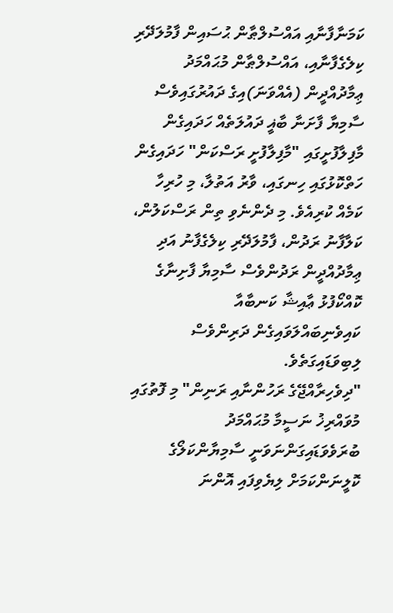ކަމަނާފާނާއި އައްސުލްޠާން ޙުސައިން ފާމުލަދޭރި ކިލެގެފާނާއި، އައްސުލްޠާން މުޙައްމަދު ޢިމާދުއްދީން (އެއްވަނަ)އިގެ ދައުރުގައިވެސް ސާމިޔާ ފާށަނާ ބާޣީ ދައުލަތެއް ހަދައިގެން މާފިލާފުށީގައި "މާފިލާފުށީ ރަސްކަން" ހަދައިގެން ހަތްކޮޅުގައި ހިނގައި، ވާރު އަތުލާ، މި ހުރިހާ ކަމެއް ކުރިއެވެ. މި ދެންނެވި ތިން ރަސްކަލުން، ކަލާފާނު ރަދުން، ފާމުލަދޭރި ކިލެގެފާނު އަދި ޢިމާދުއްދީން ރަދުންވެސް ސާމިޔާ ފާށިނާގެ ކޮއްކޯފުޅު ޢާއިޝާ ކަނބާއާ ކައިވެނިބައްލަވައިގެން ދަރިންވެސް ލިބިވަޑައިގަތެވެ.
"ދިވެހިރާއްޖޭގެ ރަހުންނާއި ރަނިން" މި ފޮތުގައި މުވައްރިޚު ނަސީމާ މުޙައްމަދު ބުރަވެވަޑައިގަންނަވަނީ ސާމިޔާންކަލޯގެ ކޮލީނަންކަމަށް ލިޔެވިފައި އޮންނަ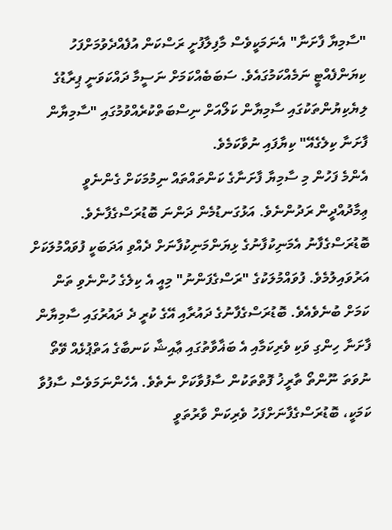"ސާމިޔާ ފާށަނާ" އެނަމަކީވެސް މާފިލާފުށީ ރަސްކަން އުފެއްދެވުމަށްފަހު ކިޔަންފެއްޓީ ނަމެއްކަމުގައެވެ. ސަބަބެއްކަމަށް ނަސީމާ ދައްކަވަނީ ޕިރާޑުގެ ލިޔެކިޔުންތަކުގައި ސާމިޔާން ކަލޯއަށް ނިސްބަތްކުރެއްވުމުގައި "ސާމިޔާން ފާށަނާ ކިލެގެއޭ" ކިޔާފައި ނުވާކަމެވެ.
އެންމެ ފަހުން މި ސާމިޔާ ފާށަނާގެ ކަންތައްތައް ނިމުމަކަށް ގެންނެވީ ޢިމާދުއްދީން ރަދުންނެވެ. އަޅުގަނޑުމެން ދަންނަ ބޮޑުރަސްގެފާނެވެ. ބޮޑުރަސްގެފާނު އެމަނިކުފާނުގެ ޅިޔަންމަނިކުފާނަށް ދެއްވި އަދަބަކީ ފުވައްމުލަކަށް އަރުވައިލުމެވެ. ފުވައްމުލަކުގެ "ރަސްގެފަންނު" މިއީ އެ ކިލެގެ ހުންނެވި ތަން ކަމަށް ބުނެވެއެވެ. ބޮޑުރަސްގެފާނުގެ ދައުރާއި އޭގެ ކުރީ ދެ ދައުރުގައި ސާމިޔާން ފާށަނާ ހިންގި ވަކި ވެރިކަމާއި އެ ބަޣާވާތުގައި ޢާއިޝާ ކަނބާގެ އަތްޕުޅެއް ވޭތޯ ނުވަތަ ނޫންތޯ ތާރީޚު ފޮތްތަކުން ސާފުވާކަށް ނެތެވެ. އެހެންނަމަވެސް ސާފުވާ ކަމަކީ، ބޮޑުރަސްގެފާނަށްފަހު ވެރިކަން ވާރުތަވީ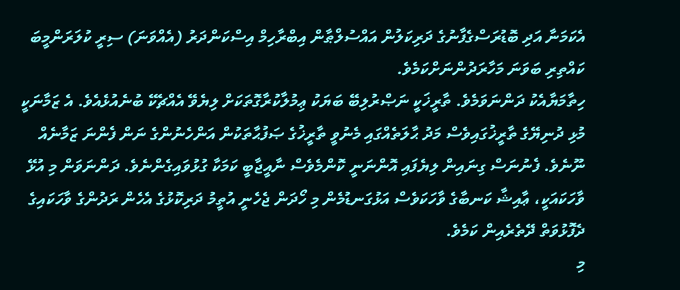އެކަމަނާ އަދި ބޮޑުރަސްގެފާނުގެ ދަރިކަލުން އައްސުލްޠާން އިބްރާހިމް އިސްކަންދަރު (އެއްވަނަ) ސިރީ ކުލަރަންމީބަ ކައްތިރި ބަވަނަ މަހާރަދުންނަށްކަމެވެ.
ހިތާމަޔާއެކު ދަންނަވަމެވެ. ތާރީޚަކީ ނަޞްރުލިބޭ ބަޔަކު ޢިމުލާކުރާގޮތަކަށް ލިޔެވޭ އެއްޗެކޭ ބުނެއުޅެއެވެ. އެ ޒަމާނަކީ މުޅި ދުނިޔޭގެ ތާރީޚުގައިވެސް މަދު ޙާލަތެއްގައި މެނުވީ ތާރީޚުގެ ޞަފުޙާތަކުން އަންހެނުންގެ ނަން ފެންނަ ޒަމާނެއް ނޫނެވެ. ފެނުނަސް ގިނައިން ލިޔެފައި އޮންނަނީ ކޮންމެވެސް ނާއީޖާބީ ކަމަކާ ގުޅުވައިގެންނެވެ. ދަންނަވަން މި އުޅޭ ވާހަކައަކީ، ޢާއިޝާ ކަނބާގެ ވާހަކަވެސް އަޅުގަނޑުމެން މި ހޯދަން ޖެހެނީ އުތީމު ދަރިކޮޅުގެ އެހެން ރަދުންގެ ވާހަކައިގެ ދެފޮޅުވަތް ދޭތެރެއިން ކަމެވެ.
މި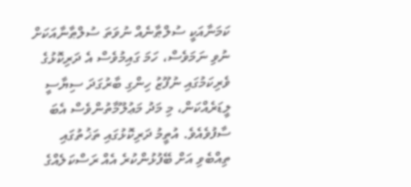ކަމަނާއަކީ ސުލްޠާނެއް ނުވަތަ ސުލްޠާނާއަކަށް ނުވި ނަމަވެސް، ހަމަ ގައިމުވެސް އެ ދަރިކޮޅުގެ ވެރިކަމުގައި ނުފޫޒު ހިންގި ބާރުގަދަ ސިޔާސީ ލީޑަރެއްކަން، މި މަދު މަޢުލޫމާތުންވެސް އެބަ ސާފުވެއެވެ. އުތީމު ދަރިކޮޅުގައި ތަޚުތުގައި ތިއްބެވި އަށް ބޭފުޅުންކުރެ އެއް ރަސްކަލެއްގެ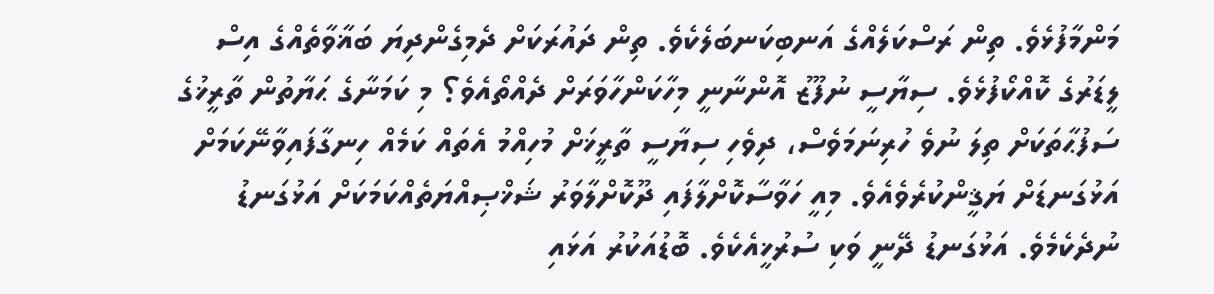މަންމާފުޅެވެ. ތިން ރަސްކަލެއްގެ އަނބިކަނބަލެކެވެ. ތިން ދައުރަކަށް ދެމިގެންދިޔަ ބަޣާވާތެއްގެ އިސް ލީޑަރުގެ ކޮއްކޯފުޅެވެ. ސިޔާސީ ނުފޫޒު އޮންނާނީ މިހާކަންހާވަރަށް ދެއްތޯއެވެ؟ މި ކަމަނާގެ ޙަޔާތުން ތާރީޚުގެ ސަފުޙާތަކަށް ތިލަ ނުވެ ހުރިނަމަވެސް، ދިވެހި ސިޔާސީ ތާރީޚަށް މުހިއްމު އެތައް ކަމެއް ހިނގާފައިވާނޭކަމަށް އަޅުގަނޑަށް ޔަޤީންކުރެވެއެވެ. މިއީ ހަވާސާކޮށްލާފައި ދޫކޮށްލާވަރު ޝަޚްޞިއްޔަތެއްކަމަކަށް އަޅުގަނޑު ނުދެކެމެވެ. އަޅުގަނޑު ދޭނީ ވަކި ސުރުޚީއެކެވެ. ބޮޑުއަކުރު އަޅައި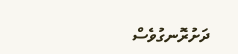ދަށުރޮނގުވެސް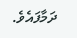ދަމާފައެވެ.